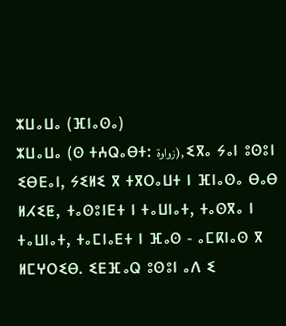ⵣⵡⴰⵡⴰ (ⴼⵏⴰⵙⴰ)
ⵣⵡⴰⵡⴰ (ⵙ ⵜⵄⵕⴰⴱⵜ: زواوة), ⵉⴳⴰ ⵢⴰⵏ ⵓⵙⵓⵏ ⵉⴱⴹⴰⵏ, ⵢⵉⵍⵉ ⴳ ⵜⴳⵔⴰⵡⵜ ⵏ ⴼⵏⴰⵙⴰ ⴱⴰⴱ ⵍⵃⵉⵟ, ⵜⴰⵙⵓⵏⴹⵜ ⵏ ⵜⴰⵡⵏⴰⵜ, ⵜⴰⵙⴳⴰ ⵏ ⵜⴰⵡⵏⴰⵜ, ⵜⴰⵎⵏⴰⴹⵜ ⵏ ⴼⴰⵙ - ⴰⵎⴽⵏⴰⵙ ⴳ ⵍⵎⵖⵔⵉⴱ. ⵉⴹⴼⴰⵕ ⵓⵙⵓⵏ ⴰⴷ ⵉ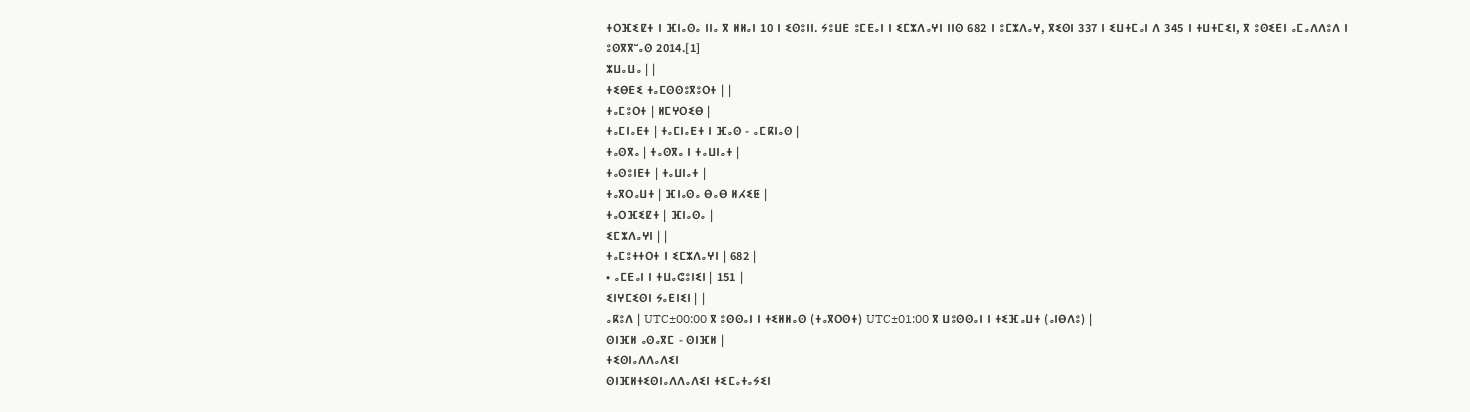ⵜⵔⴼⵉⵇⵜ ⵏ ⴼⵏⴰⵙⴰ ⵏⵏⴰ ⴳ ⵍⵍⴰⵏ 10 ⵏ ⵉⵙⵓⵏⵏ. ⵢⵓⵡⴹ ⵓⵎⴹⴰⵏ ⵏ ⵉⵎⵣⴷⴰⵖⵏ ⵏⵏⵙ 682 ⵏ ⵓⵎⵣⴷⴰⵖ, ⴳⵉⵙⵏ 337 ⵏ ⵉⵡⵜⵎⴰⵏ ⴷ 345 ⵏ ⵜⵡⵜⵎⵉⵏ, ⴳ ⵓⵙⵉⴹⵏ ⴰⵎⴰⴷⴷⵓⴷ ⵏ ⵓⵙⴳⴳⵯⴰⵙ 2014.[1]
ⵣⵡⴰⵡⴰ | |
ⵜⵉⴱⴹⵉ ⵜⴰⵎⵙⵙⵓⴳⵓⵔⵜ | |
ⵜⴰⵎⵓⵔⵜ | ⵍⵎⵖⵔⵉⴱ |
ⵜⴰⵎⵏⴰⴹⵜ | ⵜⴰⵎⵏⴰⴹⵜ ⵏ ⴼⴰⵙ - ⴰⵎⴽⵏⴰⵙ |
ⵜⴰⵙⴳⴰ | ⵜⴰⵙⴳⴰ ⵏ ⵜⴰⵡⵏⴰⵜ |
ⵜⴰⵙⵓⵏⴹⵜ | ⵜⴰⵡⵏⴰⵜ |
ⵜⴰⴳⵔⴰⵡⵜ | ⴼⵏⴰⵙⴰ ⴱⴰⴱ ⵍⵃⵉⵟ |
ⵜⴰⵔⴼⵉⵇⵜ | ⴼⵏⴰⵙⴰ |
ⵉⵎⵣⴷⴰⵖⵏ | |
ⵜⴰⵎⵓⵜⵜⵔⵜ ⵏ ⵉⵎⵣⴷⴰⵖⵏ | 682 |
• ⴰⵎⴹⴰⵏ ⵏ ⵜⵡⴰⵛⵓⵏⵉⵏ | 151 |
ⵉⵏⵖⵎⵉⵙⵏ ⵢⴰⴹⵏⵉⵏ | |
ⴰⴽⵓⴷ | UTC±00:00 ⴳ ⵓⵙⵙⴰⵏ ⵏ ⵜⵉⵍⵍⴰⵙ (ⵜⴰⴳⵔⵙⵜ) UTC±01:00 ⴳ ⵡⵓⵙⵙⴰⵏ ⵏ ⵜⵉⴼⴰⵡⵜ (ⴰⵏⴱⴷⵓ) |
ⵙⵏⴼⵍ ⴰⵙⴰⴳⵎ - ⵙⵏⴼⵍ |
ⵜⵉⵙⵏⴰⴷⴷⴰⴷⵉⵏ
ⵙⵏⴼⵍⵜⵉⵙⵏⴰⴷⴷⴰⴷⵉⵏ ⵜⵉⵎⴰⵜⴰⵢⵉⵏ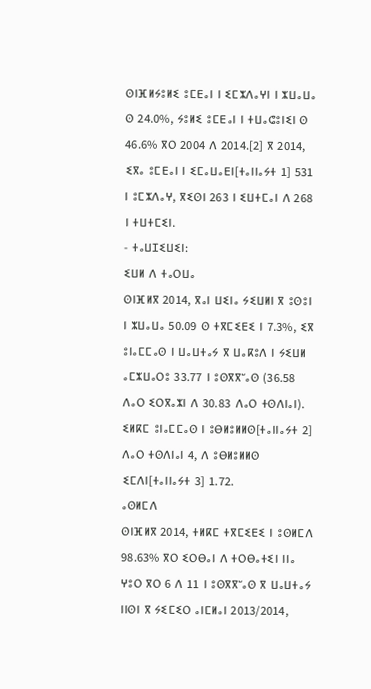ⵙⵏⴼⵍⵢⵓⵍⵉ ⵓⵎⴹⴰⵏ ⵏ ⵉⵎⵣⴷⴰⵖⵏ ⵏ ⵣⵡⴰⵡⴰ ⵙ 24.0%, ⵢⵓⵍⵉ ⵓⵎⴹⴰⵏ ⵏ ⵜⵡⴰⵛⵓⵏⵉⵏ ⵙ 46.6% ⴳⵔ 2004 ⴷ 2014.[2] ⴳ 2014, ⵉⴳⴰ ⵓⵎⴹⴰⵏ ⵏ ⵉⵎⴰⵡⴰⴹⵏ[ⵜⴰⵏⵏⴰⵢⵜ 1] 531 ⵏ ⵓⵎⵣⴷⴰⵖ, ⴳⵉⵙⵏ 263 ⵏ ⵉⵡⵜⵎⴰⵏ ⴷ 268 ⵏ ⵜⵡⵜⵎⵉⵏ.
- ⵜⴰⵡⵊⵉⵡⵉⵏ:
ⵉⵡⵍ ⴷ ⵜⴰⵔⵡⴰ
ⵙⵏⴼⵍⴳ 2014, ⴳⴰⵏ ⵡⵉⵏⴰ ⵢⵉⵡⵍⵏ ⴳ ⵓⵙⵓⵏ ⵏ ⵣⵡⴰⵡⴰ 50.09 ⵙ ⵜⴳⵎⵉⴹⵉ ⵏ 7.3%, ⵉⴳ ⵓⵏⴰⵎⵎⴰⵙ ⵏ ⵡⴰⵡⵜⴰⵢ ⴳ ⵡⴰⴽⵓⴷ ⵏ ⵢⵉⵡⵍ ⴰⵎⵣⵡⴰⵔⵓ 33.77 ⵏ ⵓⵙⴳⴳⵯⴰⵙ (36.58 ⴷⴰⵔ ⵉⵔⴳⴰⵣⵏ ⴷ 30.83 ⴷⴰⵔ ⵜⵙⴷⵏⴰⵏ). ⵉⵍⴽⵎ ⵓⵏⴰⵎⵎⴰⵙ ⵏ ⵓⴱⵍⵓⵍⵍⵙ[ⵜⴰⵏⵏⴰⵢⵜ 2] ⴷⴰⵔ ⵜⵙⴷⵏⴰⵏ 4, ⴷ ⵓⴱⵍⵓⵍⵍⵙ ⵉⵎⴷⵏ[ⵜⴰⵏⵏⴰⵢⵜ 3] 1.72.
ⴰⵙⵍⵎⴷ
ⵙⵏⴼⵍⴳ 2014, ⵜⵍⴽⵎ ⵜⴳⵎⵉⴹⵉ ⵏ ⵓⵙⵍⵎⴷ 98.63% ⴳⵔ ⵉⵔⴱⴰⵏ ⴷ ⵜⵔⴱⴰⵜⵉⵏ ⵏⵏⴰ ⵖⵓⵔ ⴳⵔ 6 ⴷ 11 ⵏ ⵓⵙⴳⴳⵯⴰⵙ ⴳ ⵡⴰⵡⵜⴰⵢ ⵏⵏⵙⵏ ⴳ ⵢⵉⵎⵉⵔ ⴰⵏⵎⵍⴰⵏ 2013/2014,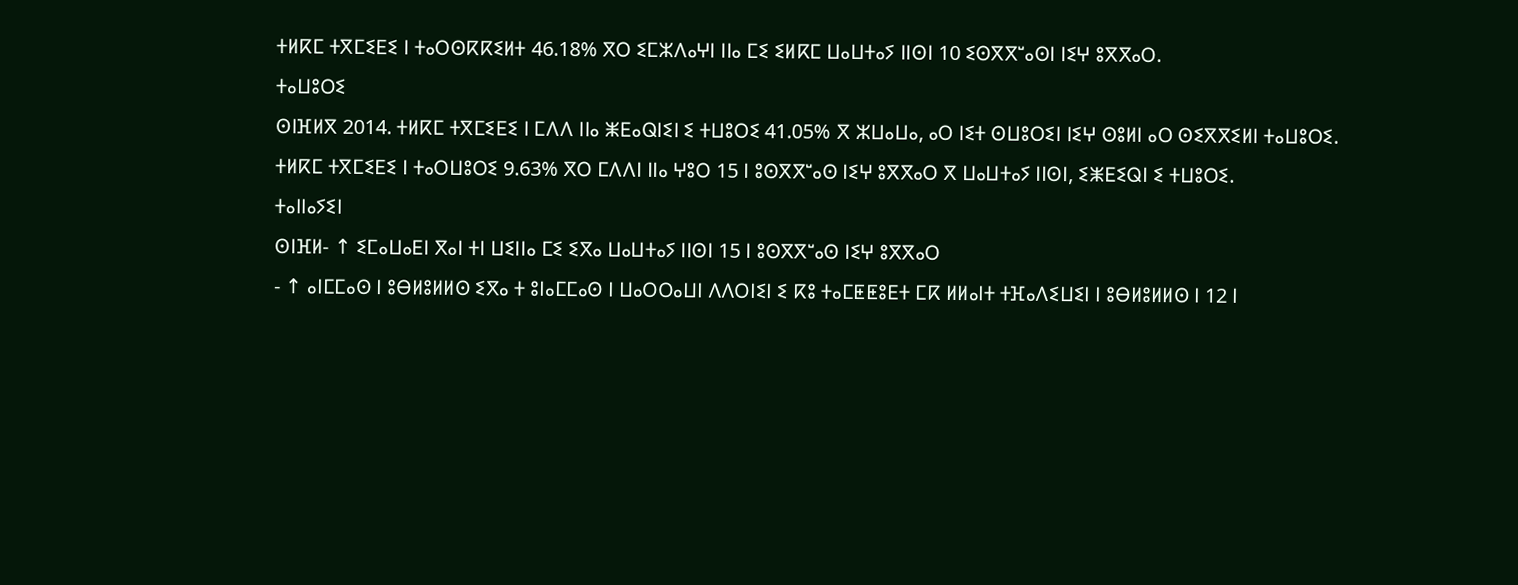ⵜⵍⴽⵎ ⵜⴳⵎⵉⴹⵉ ⵏ ⵜⴰⵔⵙⴽⴽⵉⵍⵜ 46.18% ⴳⵔ ⵉⵎⵣⴷⴰⵖⵏ ⵏⵏⴰ ⵎⵉ ⵉⵍⴽⵎ ⵡⴰⵡⵜⴰⵢ ⵏⵏⵙⵏ 10 ⵉⵙⴳⴳⵯⴰⵙⵏ ⵏⵉⵖ ⵓⴳⴳⴰⵔ.
ⵜⴰⵡⵓⵔⵉ
ⵙⵏⴼⵍⴳ 2014. ⵜⵍⴽⵎ ⵜⴳⵎⵉⴹⵉ ⵏ ⵎⴷⴷ ⵏⵏⴰ ⵥⴹⴰⵕⵏⵉⵏ ⵉ ⵜⵡⵓⵔⵉ 41.05% ⴳ ⵣⵡⴰⵡⴰ, ⴰⵔ ⵏⵉⵜ ⵙⵡⵓⵔⵉⵏ ⵏⵉⵖ ⵙⵓⵍⵏ ⴰⵔ ⵙⵉⴳⴳⵉⵍⵏ ⵜⴰⵡⵓⵔⵉ. ⵜⵍⴽⵎ ⵜⴳⵎⵉⴹⵉ ⵏ ⵜⴰⵔⵡⵓⵔⵉ 9.63% ⴳⵔ ⵎⴷⴷⵏ ⵏⵏⴰ ⵖⵓⵔ 15 ⵏ ⵓⵙⴳⴳⵯⴰⵙ ⵏⵉⵖ ⵓⴳⴳⴰⵔ ⴳ ⵡⴰⵡⵜⴰⵢ ⵏⵏⵙⵏ, ⵉⵥⴹⵉⵕⵏ ⵉ ⵜⵡⵓⵔⵉ.
ⵜⴰⵏⵏⴰⵢⵉⵏ
ⵙⵏⴼⵍ- ↑ ⵉⵎⴰⵡⴰⴹⵏ ⴳⴰⵏ ⵜⵏ ⵡⵉⵏⵏⴰ ⵎⵉ ⵉⴳⴰ ⵡⴰⵡⵜⴰⵢ ⵏⵏⵙⵏ 15 ⵏ ⵓⵙⴳⴳⵯⴰⵙ ⵏⵉⵖ ⵓⴳⴳⴰⵔ
- ↑ ⴰⵏⵎⵎⴰⵙ ⵏ ⵓⴱⵍⵓⵍⵍⵙ ⵉⴳⴰ ⵜ ⵓⵏⴰⵎⵎⴰⵙ ⵏ ⵡⴰⵔⵔⴰⵡⵏ ⴷⴷⵔⵏⵉⵏ ⵉ ⴽⵓ ⵜⴰⵎⵟⵟⵓⴹⵜ ⵎⴽ ⵍⵍⴰⵏⵜ ⵜⴼⴰⴷⵉⵡⵉⵏ ⵏ ⵓⴱⵍⵓⵍⵍⵙ ⵏ 12 ⵏ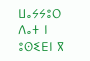ⵡⴰⵢⵢⵓⵔ ⴷⴰⵜ ⵏ ⵓⵙⵉⴹⵏ ⴳ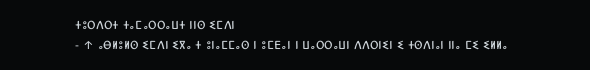ⵜⵓⵔⴷⵔⵜ ⵜⴰⵎⴰⵔⵔⴰⵡⵜ ⵏⵏⵙ ⵉⵎⴷⵏ
- ↑ ⴰⴱⵍⵓⵍⵙ ⵉⵎⴷⵏ ⵉⴳⴰ ⵜ ⵓⵏⴰⵎⵎⴰⵙ ⵏ ⵓⵎⴹⴰⵏ ⵏ ⵡⴰⵔⵔⴰⵡⵏ ⴷⴷⵔⵏⵉⵏ ⵉ ⵜⵙⴷⵏⴰⵏ ⵏⵏⴰ ⵎⵉ ⵉⵍⵍⴰ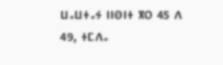ⵡⴰⵡⵜⴰⵢ ⵏⵏⵙⵏⵜ ⴳⵔ 45 ⴷ 49, ⵜⵎⴷⴰ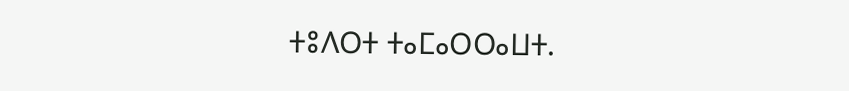ⵜⵓⴷⵔⵜ ⵜⴰⵎⴰⵔⵔⴰⵡⵜ.